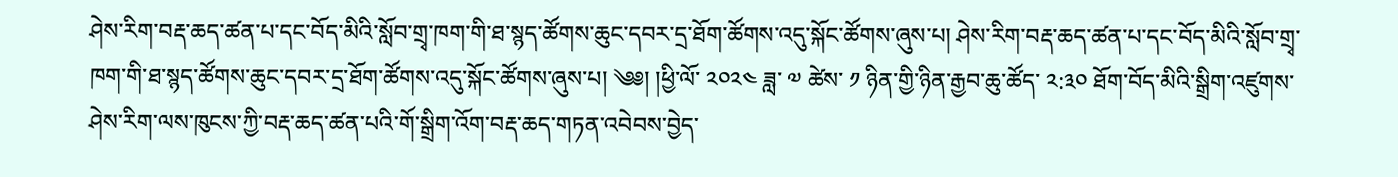ཤེས་རིག་བརྡ་ཆད་ཚན་པ་དང་བོད་མིའི་སློབ་གྲྭ་ཁག་གི་ཐ་སྙད་ཚོགས་ཆུང་དབར་དྲ་ཐོག་ཚོགས་འདུ་སྐོང་ཚོགས་ཞུས་པ། ཤེས་རིག་བརྡ་ཆད་ཚན་པ་དང་བོད་མིའི་སློབ་གྲྭ་ཁག་གི་ཐ་སྙད་ཚོགས་ཆུང་དབར་དྲ་ཐོག་ཚོགས་འདུ་སྐོང་ཚོགས་ཞུས་པ། ༄༅། །ཕྱི་ལོ་ ༢༠༢༤ ཟླ་ ༧ ཚེས་ ༡ ཉིན་གྱི་ཉིན་རྒྱབ་ཆུ་ཚོད་ ༢:༣༠ ཐོག་བོད་མིའི་སྒྲིག་འཛུགས་ཤེས་རིག་ལས་ཁུངས་ཀྱི་བརྡ་ཆད་ཚན་པའི་གོ་སྒྲིག་འོག་བརྡ་ཆད་གཏན་འབེབས་བྱེད་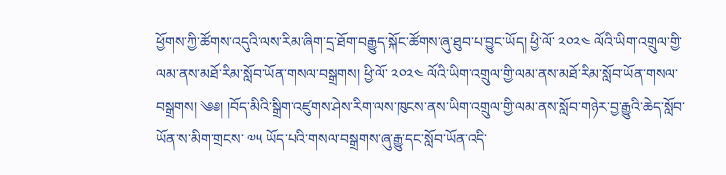ཕྱོགས་ཀྱི་ཚོགས་འདུའི་ལས་རིམ་ཞིག་དྲ་ཐོག་བརྒྱུད་སྐོང་ཚོགས་ཞུ་ཐུབ་པ་བྱུང་ཡོད། ཕྱི་ལོ་ ༢༠༢༤ ལོའི་ཡིག་འགྲུལ་གྱི་ལམ་ནས་མཐོ་རིམ་སློབ་ཡོན་གསལ་བསྒྲགས། ཕྱི་ལོ་ ༢༠༢༤ ལོའི་ཡིག་འགྲུལ་གྱི་ལམ་ནས་མཐོ་རིམ་སློབ་ཡོན་གསལ་བསྒྲགས། ༄༅། །བོད་མིའི་སྒྲིག་འཛུགས་ཤེས་རིག་ལས་ཁུངས་ནས་ཡིག་འགྲུལ་གྱི་ལམ་ནས་སློབ་གཉེར་བྱ་རྒྱུའི་ཆེད་སློབ་ཡོན་ས་མིག་གྲངས་ ༧༥ ཡོད་པའི་གསལ་བསྒྲགས་ཞུ་རྒྱུ་དང་སློབ་ཡོན་འདི་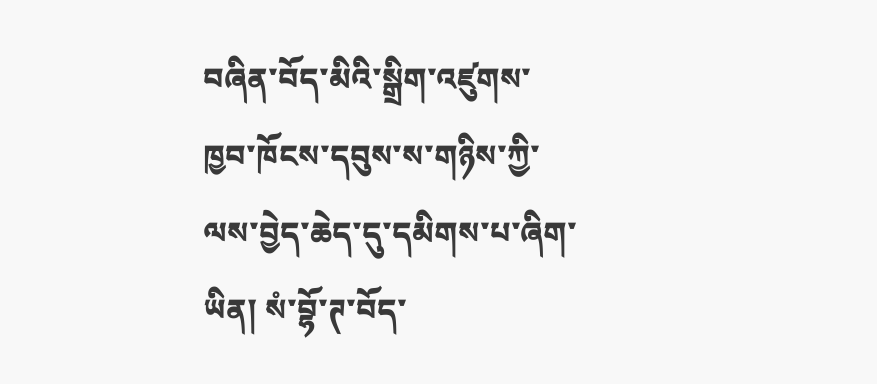བཞིན་བོད་མིའི་སྒྲིག་འཛུགས་ཁྱབ་ཁོངས་དབུས་ས་གཉིས་ཀྱི་ལས་བྱེད་ཆེད་དུ་དམིགས་པ་ཞིག་ཡིན། སཾ་བྷོ་ཊ་བོད་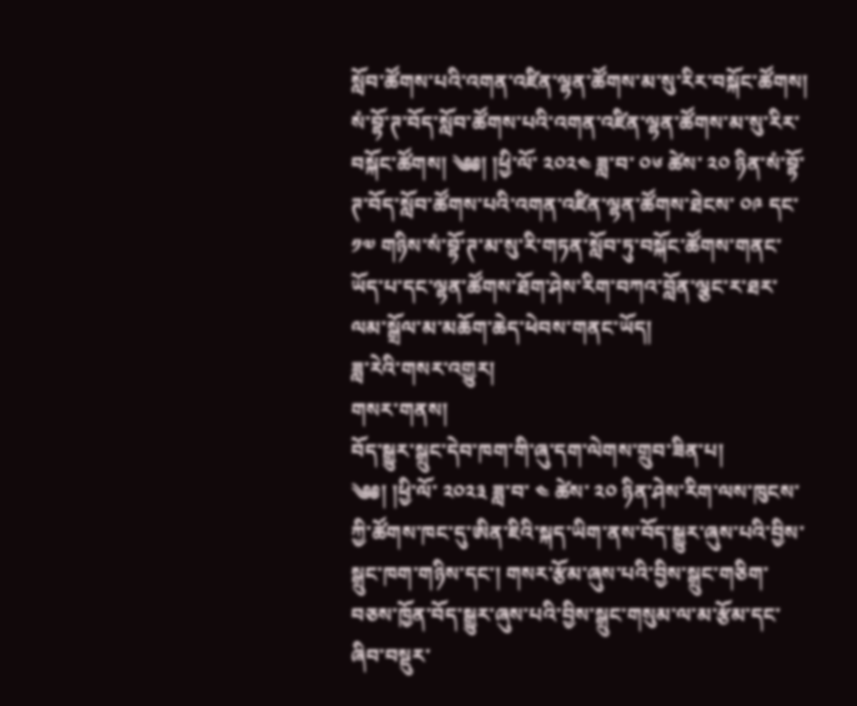སློབ་ཚོགས་པའི་འགན་འཛིན་ལྷན་ཚོགས་མ་སུ་རིར་བསྐོང་ཚོགས། སཾ་བྷོ་ཊ་བོད་སློབ་ཚོགས་པའི་འགན་འཛིན་ལྷན་ཚོགས་མ་སུ་རིར་བསྐོང་ཚོགས། ༄༅། །ཕྱི་ལོ་ ༢༠༢༤ ཟླ་བ་ ༠༦ ཚེས་ ༢༠ ཉིན་སཾ་བྷོ་ཊ་བོད་སློབ་ཚོགས་པའི་འགན་འཛིན་ལྷན་ཚོགས་ཐེངས་ ༠༩ དང་ ༡༧ གཉིས་སཾ་བྷོ་ཊ་མ་སུ་རི་གཏན་སློབ་ཏུ་བསྐོང་ཚོགས་གནང་ཡོད་པ་དང་ལྷན་ཚོགས་ཐོག་ཤེས་རིག་བཀའ་བློན་ལྕང་ར་ཐར་ལམ་སྒྲོལ་མ་མཆོག་ཆེད་ཕེབས་གནང་ཡོད།
ཟླ་རེའི་གསར་འགྱུར།
གསར་གནས།
བོད་སྒྱུར་སྒྲུང་དེབ་ཁག་གི་ཞུ་དག་ལེགས་གྲུབ་ཟིན་པ།
༄༅། །ཕྱི་ལོ་ ༢༠༢༣ ཟླ་བ་ ༤ ཚེས་ ༢༠ ཉིན་ཤེས་རིག་ལས་ཁུངས་ཀྱི་ཚོགས་ཁང་དུ་ཨིན་ཇིའི་སྐད་ཡིག་ནས་བོད་སྒྱུར་ཞུས་པའི་བྱིས་སྒྲུང་ཁག་གཉིས་དང་། གསར་རྩོམ་ཞུས་པའི་བྱིས་སྒྲུང་གཅིག་བཅས་ཁྱོན་བོད་སྒྱུར་ཞུས་པའི་བྱིས་སྒྲུང་གསུམ་ལ་མ་རྩོམ་དང་ཞིབ་བསྡུར་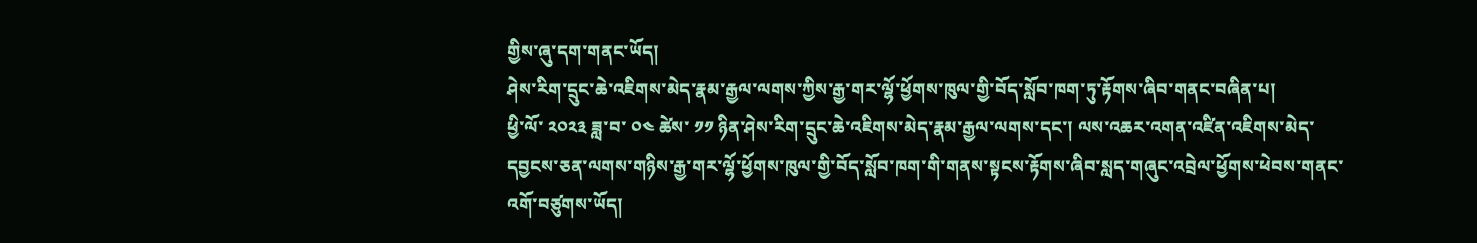གྱིས་ཞུ་དག་གནང་ཡོད།
ཤེས་རིག་དྲུང་ཆེ་འཇིགས་མེད་རྣམ་རྒྱལ་ལགས་ཀྱིས་རྒྱ་གར་ལྷོ་ཕྱོགས་ཁུལ་གྱི་བོད་སློབ་ཁག་ཏུ་རྟོགས་ཞིབ་གནང་བཞིན་པ།
ཕྱི་ལོ་ ༢༠༢༣ ཟླ་བ་ ༠༤ ཚེས་ ༡༡ ཉིན་ཤེས་རིག་དྲུང་ཆེ་འཇིགས་མེད་རྣམ་རྒྱལ་ལགས་དང་། ལས་འཆར་འགན་འཛིན་འཇིགས་མེད་དབྱངས་ཅན་ལགས་གཉིས་རྒྱ་གར་ལྷོ་ཕྱོགས་ཁུལ་གྱི་བོད་སློབ་ཁག་གི་གནས་སྟངས་རྟོགས་ཞིབ་སླད་གཞུང་འབྲེལ་ཕྱོགས་ཕེབས་གནང་འགོ་བཙུགས་ཡོད།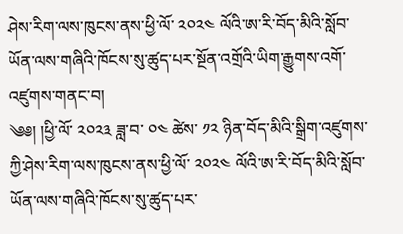ཤེས་རིག་ལས་ཁུངས་ནས་ཕྱི་ལོ་ ༢༠༢༤ ལོའི་ཨ་རི་བོད་མིའི་སློབ་ཡོན་ལས་གཞིའི་ཁོངས་སུ་ཚུད་པར་སྔོན་འགྲོའི་ཡིག་རྒྱུགས་འགོ་འཛུགས་གནང་བ།
༄༅། །ཕྱི་ལོ་ ༢༠༢༣ ཟླ་བ་ ༠༤ ཚེས་ ༡༢ ཉིན་བོད་མིའི་སྒྲིག་འཛུགས་ཀྱི་ཤེས་རིག་ལས་ཁུངས་ནས་ཕྱི་ལོ་ ༢༠༢༤ ལོའི་ཨ་རི་བོད་མིའི་སློབ་ཡོན་ལས་གཞིའི་ཁོངས་སུ་ཚུད་པར་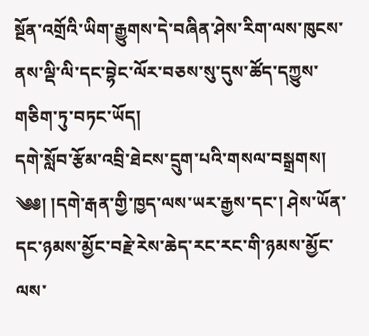སྔོན་འགྲོའི་ཡིག་རྒྱུགས་དེ་བཞིན་ཤེས་རིག་ལས་ཁུངས་ནས་ལྡི་ལི་དང་བྷེང་ལོར་བཅས་སུ་དུས་ཚོད་དཀྱུས་གཅིག་ཏུ་བཏང་ཡོད།
དགེ་སློབ་རྩོམ་འབྲི་ཐེངས་དྲུག་པའི་གསལ་བསྒྲགས།
༄༅། །དགེ་རྒན་གྱི་ཁྱད་ལས་ཡར་རྒྱས་དང་། ཤེས་ཡོན་དང་ཉམས་མྱོང་བརྗེ་རེས་ཆེད་རང་རང་གི་ཉམས་མྱོང་ལས་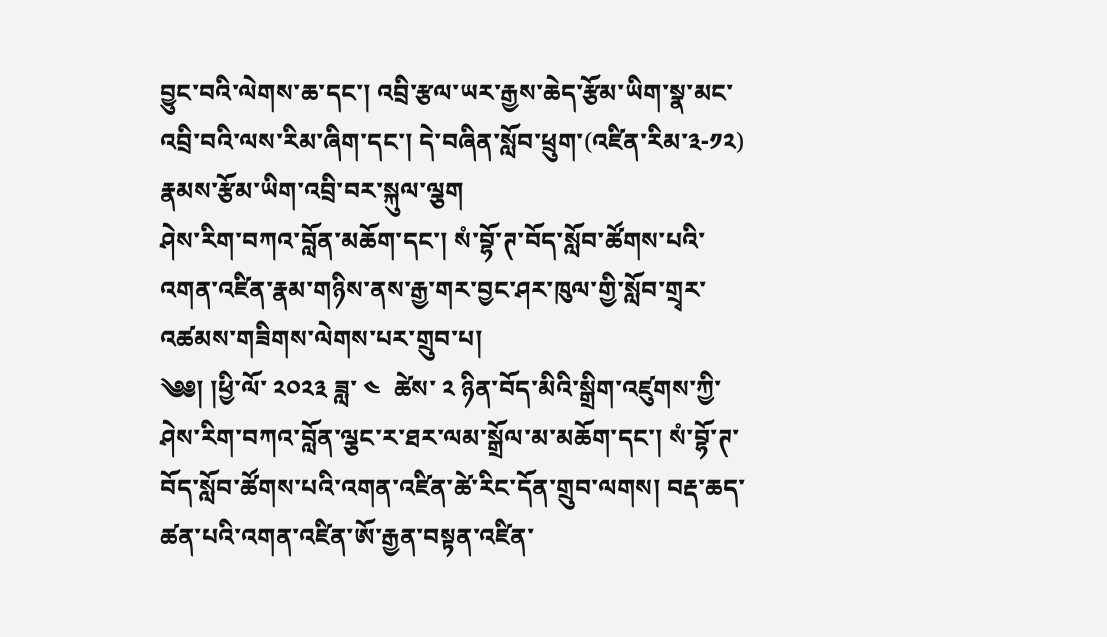བྱུང་བའི་ལེགས་ཆ་དང་། འབྲི་རྩལ་ཡར་རྒྱས་ཆེད་རྩོམ་ཡིག་སྣ་མང་འབྲི་བའི་ལས་རིམ་ཞིག་དང་། དེ་བཞིན་སློབ་ཕྲུག་(འཛིན་རིམ་༣-༡༢) རྣམས་རྩོམ་ཡིག་འབྲི་བར་སྐུལ་ལྕག
ཤེས་རིག་བཀའ་བློན་མཆོག་དང་། སཾ་བྷོ་ཊ་བོད་སློབ་ཚོགས་པའི་འགན་འཛིན་རྣམ་གཉིས་ནས་རྒྱ་གར་བྱང་ཤར་ཁུལ་གྱི་སློབ་གྲྭར་འཚམས་གཟིགས་ལེགས་པར་གྲུབ་པ།
༄༅། །ཕྱི་ལོ་ ༢༠༢༣ ཟླ་ ༤  ཚེས་ ༢ ཉིན་བོད་མིའི་སྒྲིག་འཛུགས་ཀྱི་ཤེས་རིག་བཀའ་བློན་ལྕང་ར་ཐར་ལམ་སྒྲོལ་མ་མཆོག་དང་། སཾ་བྷོ་ཊ་བོད་སློབ་ཚོགས་པའི་འགན་འཛིན་ཚེ་རིང་དོན་གྲུབ་ལགས། བརྡ་ཆད་ཚན་པའི་འགན་འཛིན་ཨོ་རྒྱན་བསྟན་འཛིན་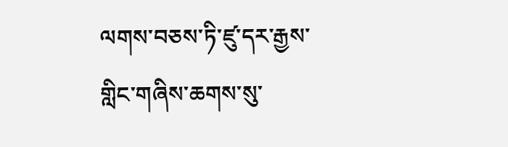ལགས་བཅས་ཏི་ཛུ་དར་རྒྱས་གླིང་གཞིས་ཆགས་སུ་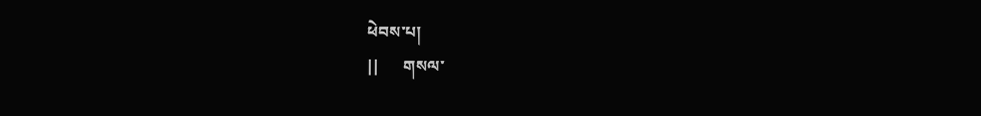ཕེབས་པ།
||      གསལ་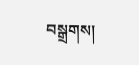བསྒྲགས།